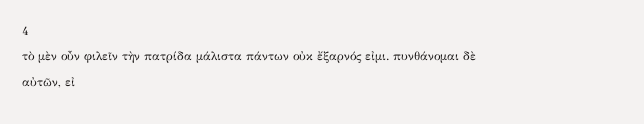4
τὸ μὲν οὖν φιλεῖν τὴν πατρίδα μάλιστα πάντων οὐκ ἔξαρνός εἰμι. πυνθάνομαι δὲ αὐτῶν, εἰ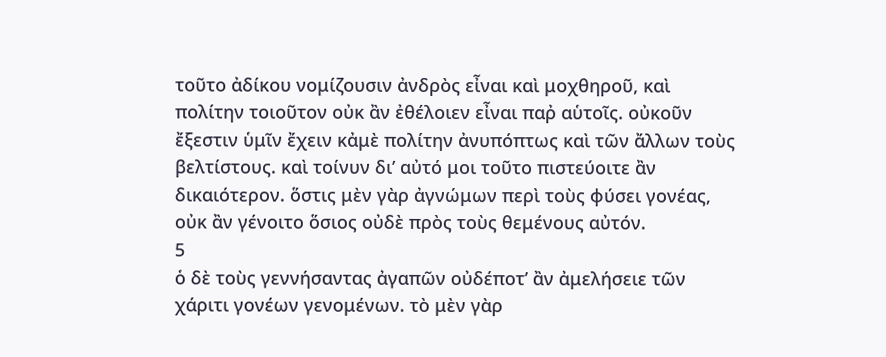τοῦτο ἀδίκου νομίζουσιν ἀνδρὸς εἶναι καὶ μοχθηροῦ, καὶ πολίτην τοιοῦτον οὐκ ἂν ἐθέλοιεν εἶναι παῤ αὑτοῖς. οὐκοῦν ἔξεστιν ὑμῖν ἔχειν κἀμὲ πολίτην ἀνυπόπτως καὶ τῶν ἄλλων τοὺς βελτίστους. καὶ τοίνυν δι’ αὐτό μοι τοῦτο πιστεύοιτε ἂν δικαιότερον. ὅστις μὲν γὰρ ἀγνώμων περὶ τοὺς φύσει γονέας, οὐκ ἂν γένοιτο ὅσιος οὐδὲ πρὸς τοὺς θεμένους αὐτόν.
5
ὁ δὲ τοὺς γεννήσαντας ἀγαπῶν οὐδέποτ’ ἂν ἀμελήσειε τῶν χάριτι γονέων γενομένων. τὸ μὲν γὰρ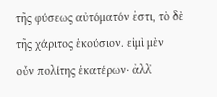τῆς φύσεως αὐτόματόν ἐστι, τὸ δὲ τῆς χάριτος ἑκούσιον. εἰμὶ μὲν οὖν πολίτης ἑκατέρων· ἀλλ̓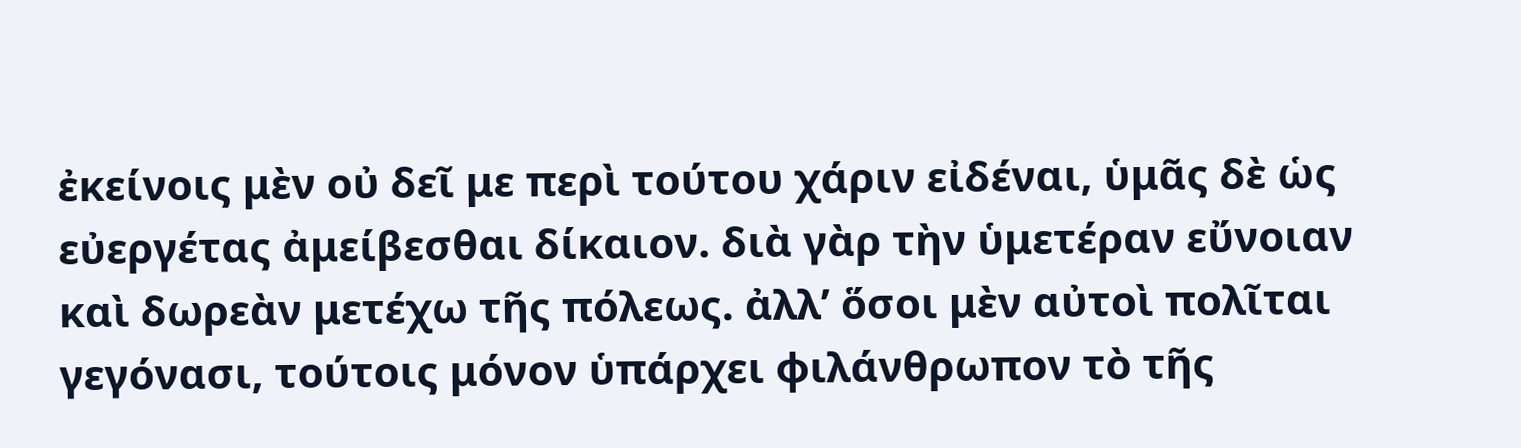ἐκείνοις μὲν οὐ δεῖ με περὶ τούτου χάριν εἰδέναι, ὑμᾶς δὲ ὡς εὐεργέτας ἀμείβεσθαι δίκαιον. διὰ γὰρ τὴν ὑμετέραν εὔνοιαν καὶ δωρεὰν μετέχω τῆς πόλεως. ἀλλ’ ὅσοι μὲν αὐτοὶ πολῖται γεγόνασι, τούτοις μόνον ὑπάρχει φιλάνθρωπον τὸ τῆς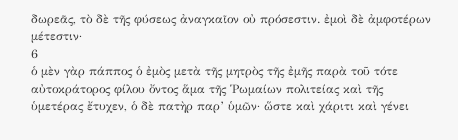δωρεᾶς, τὸ δὲ τῆς φύσεως ἀναγκαῖον οὐ πρόσεστιν. ἐμοὶ δὲ ἀμφοτέρων μέτεστιν·
6
ὁ μὲν γὰρ πάππος ὁ ἐμὸς μετὰ τῆς μητρὸς τῆς ἐμῆς παρὰ τοῦ τότε αὐτοκράτορος φίλου ὄντος ἅμα τῆς Ῥωμαίων πολιτείας καὶ τῆς ὑμετέρας ἔτυχεν, ὁ δὲ πατὴρ παρ’ ὑμῶν· ὥστε καὶ χάριτι καὶ γένει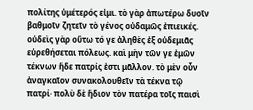πολίτης ὑμέτερός εἰμι. τὸ γὰρ ἀπωτέρω δυοῖν βαθμοῖν ζητεῖν τὸ γένος οὐδαμῶς ἐπιεικές. οὐδεὶς γὰρ οὕτω τό γε ἀληθὲς ἐξ οὐδεμιᾶς εὑρεθήσεται πόλεως. καὶ μὴν τῶν γε ἐμῶν τέκνων ἥδε πατρίς ἐστι μᾶλλον. τὸ μὲν οὖν ἀναγκαῖον συνακολουθεῖν τὰ τέκνα τῷ πατρί· πολὺ δὲ ἥδιον τὸν πατέρα τοῖς παισὶ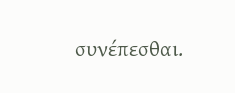συνέπεσθαι.